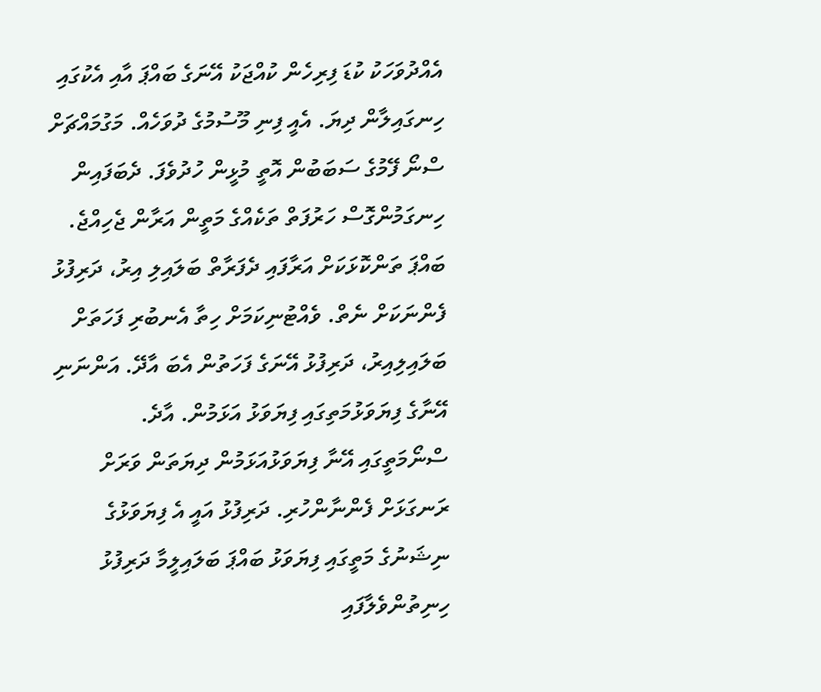އެއްދުވަހަކު ކުޑަ ފިރިހެން ކުއްޖަކު އޭނަގެ ބައްޕަ އާއި އެކުގައި ހިނގައިލާން ދިޔަ. އެއީ ފިނި މޫސުމުގެ ދުވަހެއް. މަގުމައްޗަށް ސްނޯ ފޭމުގެ ސަބަބުން އޮތީ މުޅީން ހުދުވެފަ. ދެބަފައިން ހިނގަމުންގޮސް ހަރުފަތް ތަކެއްގެ މަތީން އަރާން ޖެހިއްޖެ. ބައްޕަ ތަންކޮޅަކަށް އަރާފައި ދެފަރާތް ބަލައިލި އިރު، ދަރިފުޅު ފެންނަކަށް ނެތް. ވެއްޓުނިކަމަށް ހިތާ އެނބުރި ފަހަތަށް ބަލައިލިއިރު، ދަރިފުޅު އޭނަގެ ފަހަތުން އެބަ އާދޭ. އަންނަނި އޭނާގެ ފިޔަވަޅުމަތިގައި ފިޔަވަޅު އަޅަމުން. އާދެ. ސްނޯމަތީގައި އޭނާ ފިޔަވަޅުއަޅަމުން ދިޔަތަން ވަރަށް ރަނގަޅަށް ފެންނާންހުރި. ދަރިފުޅު އައީ އެ ފިޔަވަޅުގެ ނިޝަނުގެ މަތީގައި ފިޔަވަޅު ބައްޕަ ބަލައިލީމާ ދަރިފުޅު ހިނިތުންވެލާފައި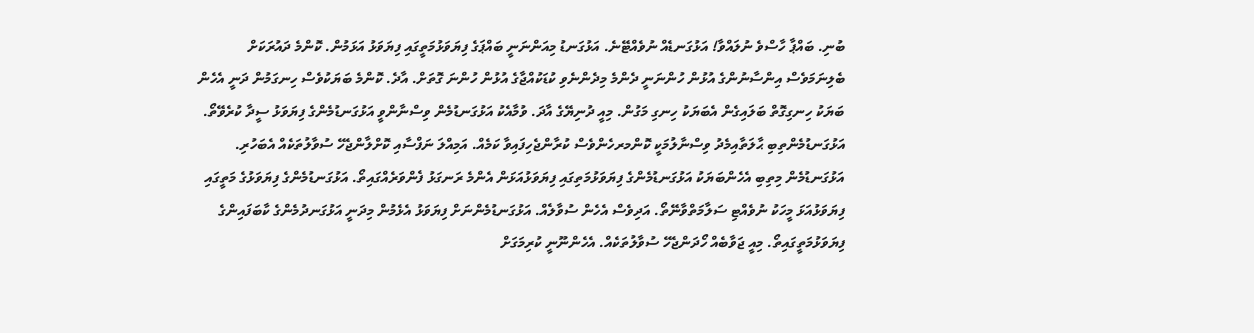ބުނި. ބައްޕާ ހާސްވެ ނުލައްވާ! އަޅުގަނޑެއް ނުވެއްޓޭނެ. އަޅުގަނޑު މިއަންނަނީ ބައްޕަގެ ފިޔަވަޅުމަތީގައި ފިޔަވަޅު އަޅަމުން. ކޮންމެ ދައުރަކަށް ބެލިނަމަވެސް އިންސާނުންގެ އުޅުން ހުންނަނީ ދެންމެ މިދެންނެވި ކުޑަކުއްޖާގެ އުޅުން ހުންނަ ގޮތަށް. އާދެ. ކޮންމެ ބަޔަކުވެސް ހިނގަމުން ދަނީ އެހެން ބަޔަކު ހިނގިގޮތް ބަލައިގެން އެބަޔަކު ހިނގި މަގުން. މިއީ ދުނިޔޭގެ އާދަ. ވުމާއެކު އަޅުގަނޑުމެން ވިސްނާންވީ އަޅުގަނޑުމެންގެ ފިޔަވަޅު ސީދާ ކުރެވޭތޯ. އަޅުގަނޑުމެންތިބި ޙާލަތާއިމެދު ވިސްނާލުމަކީ ކޮންމރހެންވެސް ކުރާންޖެހިފައިވާ ކަމެއް. އަމިއްލަ ނަފްސާއި ކޮށްލާންޖެހޭ ސުވާލުތަކެއް އެބަހުރި.
އަޅުގަނޑުމެން މިތިބި އެހެންބަޔަކު އަޅުގަނޑުމެންގެ ފިޔަވަޅުމަތިގައި ފިޔަވަޅުއަޅަން އެންމެ ރަނގަޅު ފެންވަރެއްގައިތޯ. އަޅުގަނޑުމެންގެ ފިޔަވަޅުގެ މަތީގައި ފިޔަވަޅުއަޅަ މީހަކު ނުވެއްޓި ސަލާމަތްވާނޭތޯ. އަދިވެސް އެހެން ސުވާލެއް. އަޅުގަނޑުމެންނަށް ފިޔަވަޅު އެޅެމުން މިދަނީ އަޅުގަނދުމެންގެ ކާބަފައިންގެ ފިޔަވަޅުމަތީގައިތޯ. މިއީ ޖަވާބެއް ހޯދަންޖެހޭ ސުވާލުތަކެއް. އެހެންނޫނީ ކުރިމަގަށް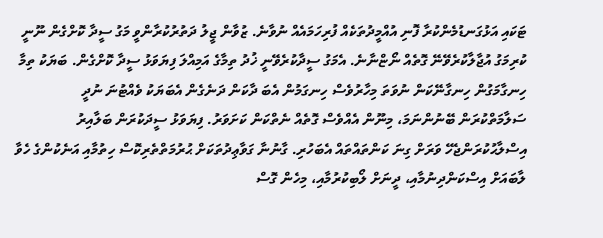ޓަކައި އަޅުގަނޑުމެންކުރާ ފޮނި އުއްމީދުތަކެއް ފުރިހަމައެއް ނުވާނެ. ޒުވާން ޖީލު ދަތުރުކުރާންވީ މަގު ސީދާ ކޮށްގެން ނޫނީ ކުރިމަގު އުޖާލާކުރެވޭނޭ ގޮތެއް ނޯޏްނާނެ. އެމަގު ސީދާކުރެވޭނީ ޚުދު ތިމާގެ އަމިއްލަ ފިޔަވަޅު ސީދާ ކޮށްގެން. ބަޔަކު ތިމާ ހިނގާމަގުން ހިނގާނޭކަން ނުވަތަ މިހާރުވެސް ހިނގަމުން އެބަ ދާކަން ދަނެގެން އެބަޔަކު ވެއްޓުނަ ނުދީ ސަލާމަތްކުރަން ބޭނުންނަމަ، މިނޫން އެއްވެސް ގޮތެއް ނެތްކަން ކަށަވަރު. ފިޔަވަޅު ސީދަކުރަން ބަލާއިރު އިސްލާޙުކުރަންޖެހޭ ވަރަށް ގިނަ ކަންތައްތައް އެބަހުރި. ގާނުނާ ގަވާޢިދުތަކަށް ޙުރުމަތްތެރިކޮސް ހިތުމާއި އަނެކުންގެ ހެވާ ލާބައަށް އިސްކަންދިނުމާއި، ދީނަށް ލޯބިކުރުމާއި، މިހެން ގޮސް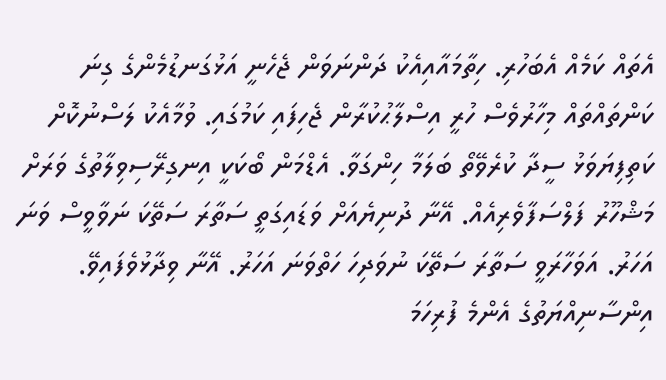އެތައް ކަމެއް އެބަހުރި. ހިތާމައާއިއެކު ދަންނަވަން ޖެހެނީ އަޅުގަނޑުމެންގެ ގިނަ ކަންތައްތައް މިހާރުވެސް ހުރީ އިސްލާޙުކުރާން ޖެހިފައި ކަމުގައި. ވުމާއެކު ލަސްނުކޮށް ކަތިފިޔަވަޅު ސީދާ ކުރެވޭތޯ ބަލަމާ ހިންގަވާ. އެޑްމަން ބޯކަކީ އިނގިރޭސިވިލާތުގެ ވަރަށް މަޝްހޫރު ފަލްސަފާވެރިއެއް. އޭނާ ދުނިޔެއަށް ވަޑައިގަތީ ސަތާރަ ސަތޭކަ ނަވާވީސް ވަނަ އަހަރު. އަވަހާރަވީ ސަތާރަ ސަތޭކަ ނުވަދިހަ ހަތްވަނަ އަހަރު. އޭނާ ވިދާޅުވެފައިވޭ. އިންސާނިއްޔަތުގެ އެންމެ ފުރިހަމަ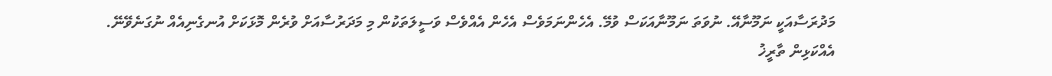މަދުރަސާއަކީ ނަމޫނާއޭ. ނުވަތަ ނަމޫނާއަކަސް ވުމޭ. އެހެންނަމަވެސް އެހެން އެއްވެސް ވަސީލަތަކުން މި މަދަރުސާއަށް ވުރެން މޮޅަކަށް އުނގެނިއެއް ނުގަނެވޭނޭ.
އެއްކަޅިން ތާރީޚު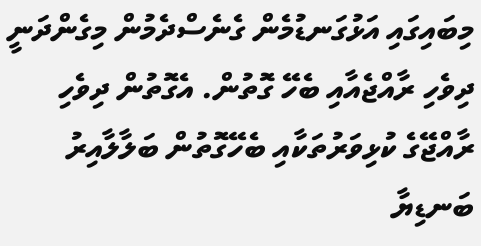މިބައިގައި އަޅުގަނޑުމެން ގެނެސްދެމުން މިގެންދަނީ ދިވެހި ރާއްޖެއާއި ބެހޭ ގޮތުން. އެގޮތުން ދިވެހި ރާއްޖޭގެ ކުޅިވަރުތަކާއި ބެހޭގޮތުން ބަލާލާއިރު ބަނޑިޔާ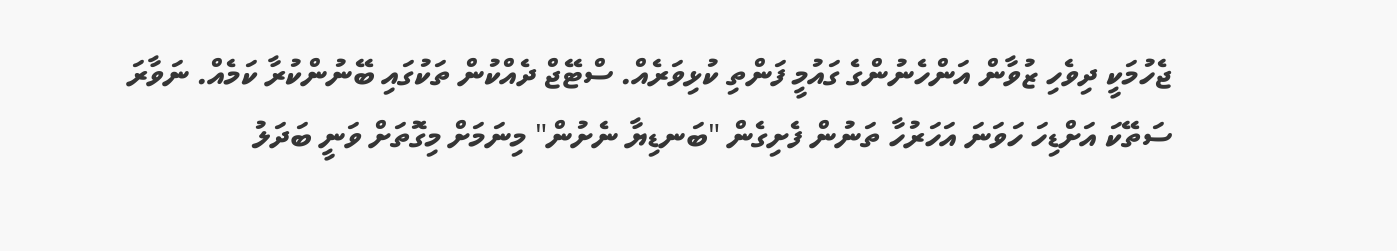ޖެހުމަކީ ދިވެހި ޒުވާން އަންހެނުންގެ ގައުމީ ފަންތި ކުޅިވަރެއް. ސްޓޭޖް ދެއްކުން ތަކުގައި ބޭނުންކުރާ ކަމެއް. ނަވާރަ ސަތޭކަ އަށްޑިހަ ހަވަނަ އަހަރުހާ ތަނުން ފެށިގެން "ބަނޑިޔާ ނެށުން" މިނަމަށް މިގޮތަށް ވަނީ ބަދަލު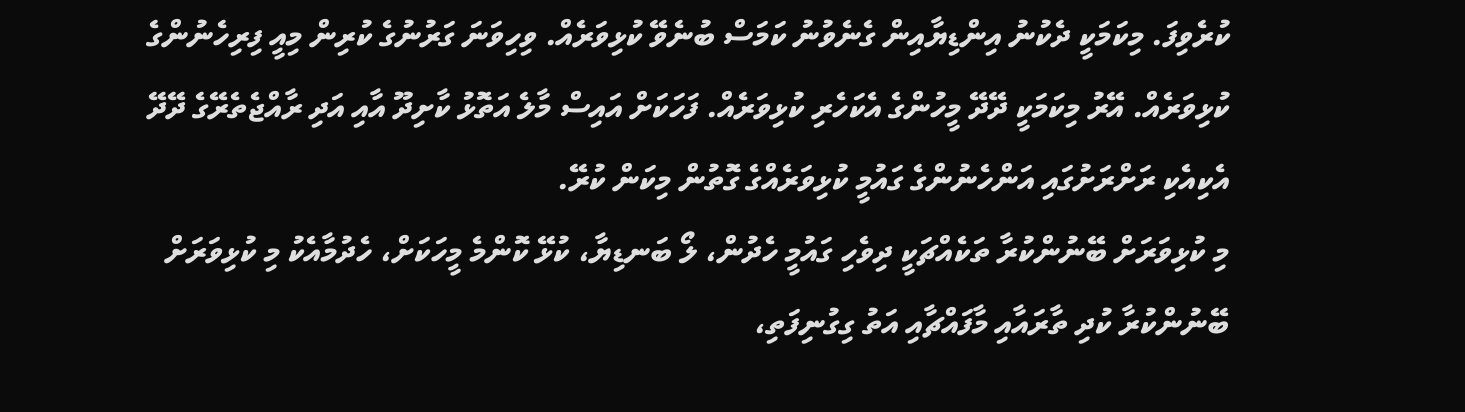ކުރެވިފަ. މިކަމަކީ ދެކުނު އިންޑިޔާއިން ގެނެވުނު ކަމަސް ބުނެވޭ ކުޅިވަރެއް. ވިހިވަނަ ގަރުނުގެ ކުރިން މިއީ ފިރިހެނުންގެ ކުޅިވަރެއް. އޭރު މިކަމަކީ ދޭދޭ މީހުންގެ އެކަހެރި ކުޅިވަރެއް. ފަހަކަށް އައިސް މާލެ އަތޮޅު ކާށިދޫ އާއި އަދި ރާއްޖެތެރޭގެ ދޭދޭ އެކިއެކި ރަށްރަށުގައި އަންހެނުންގެ ގައުމީ ކުޅިވަރެއްގެ ގޮތުން މިކަން ކުރޭ.
މި ކުޅިވަރަށް ބޭނުންކުރާ ތަކެއްޗަކީ ދިވެހި ގައުމީ ހެދުން، ލޯ ބަނޑިޔާ، ކުޅޭ ކޮންމެ މީހަކަށް، ހެދުމާއެކު މި ކުޅިވަރަށް ބޭނުންކުރާ ކުދި ތާރައާއި މާފައްޗާއި އަތު ގިގުނިފަތި،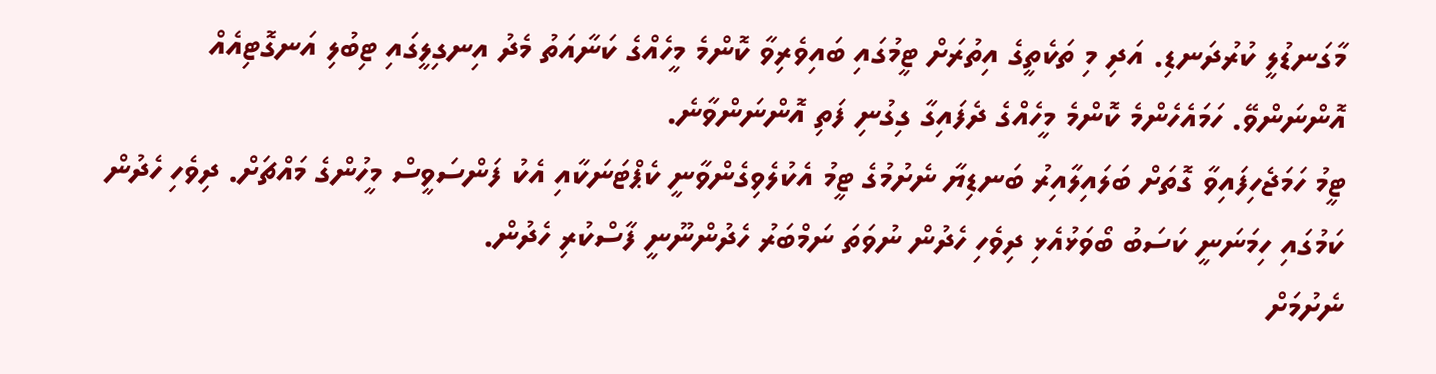މާގަނޑުލީ ކުރުދަނޑި. އަދި މި ތަކެތީގެ އިތުރަށް ޓީމުގައި ބައިވެރިވާ ކޮންމެ މީހެއްގެ ކަނާއަތު މެދު އިނގިލީގައި ޓިބުލި އަނގޮޓިއެއް އޮންނަންވޭ. ހަމައެހެންމެ ކޮންމެ މީހެއްގެ ދެފައިގާ ގިގުނި ފަތި އޮންނަންވާނެ.
ޓީމު ހަމަޖެހިފައިވާ ގޮތަށް ބަލައިލާއިރު ބަނޑިޔާ ނެށުމުގެ ޓީމު އެކުލެވިގެންވާނީ ކެޕްޓަނަކާއި އެކު ފަންސަވީސް މީހުންގެ މައްޗަށް. ދިވެހި ހެދުން ކަމުގައި ހިމަނަނީ ކަސަބު ބޯވަޅުއެޅި ދިވެހި ހެދުން ނުވަތަ ނަމްބަރު ހެދުންނޫނީ ފާސްކުރި ހެދުން.
ނެށުމަށް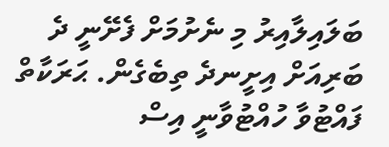ބަލައިލާއިރު މި ނެށުމަށް ފެށޭނީ ދެ ބަރިއަށް އިށީނދެ ތިބެގެން. ޙަރަކާތް ފައްޓުވާ ހުއްޓުވާނީ އިސް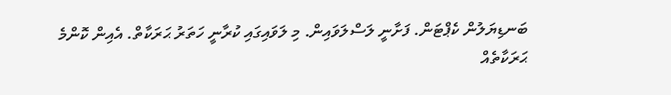ބަނޑިޔަލުން ކެޕްޓަން. ފަށާނީ ލަސްލަވައިން. މި ލަވައިގައި ކުރާނީ ހަތަރު ޙަރަކާތް. އެއިން ކޮންމެ ޙަރަކާތެއް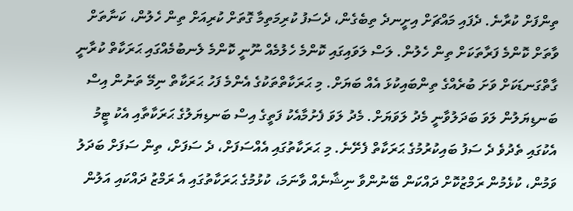ތިންފަށް ކުރާނެ. ދެފައި މައްޗަށް އިށީނދެ ތިބެގެން، ދެސަފު ކުރިމަތިމާ ގޮތަށް ކުރިއަށް ތިން ހެލުން، ކަނާތަށް ވާތަށް ކޮންމެ ފަރާތަކަށް ތިން ހެލުން. ލަސް ލަވައިގައި ކޮންމެ ހެލުމެއް ނޫނީ ކޮންމެ ލެނބުމެއްގައި ޙަރަކާތް ކުރާނީ ގާތްގަނޑަކަށް ވަށަ ބުރެއްގެ ތިންބައިކުޅަ އެއް ބަޔަށް. މި ޙަރަކާތްތަކުގެ އެންމެ ފަހު ޙަރަކާތް ނިމޭ ތަނުން އިސް ބަނޑިޔަލުން ލަވަ ބަދަލުވާނީ މެދު ލަވަޔަށް. މެދު ލަވަ ފެށުމާއެކު ފަތީގެ އިސް ބަނޑިޔަލުގެ ޙަރަކާތާއި އެކު ޓީމު އެކުގައި ތެދުވެ ދެ ސަފު ބައިކުރުމުގެ ޙަރަކާތް ފެށޭނެ. މި ޙަރަކާތުގައި އެއްސަފަށް، ދެ ސަފަށް، ތިން ސަފަށް ބަދަލު ވަމުން، ކުޅެމުން ރަމްޒުކޮށް ދައްކަން ބޭނުންވާ ނިޝާނެއް ވާނަމަ، ކުޅުމުގެ ޙަރަކާތުގައި އެ ރަމްޒު ދައްކައި އަލުން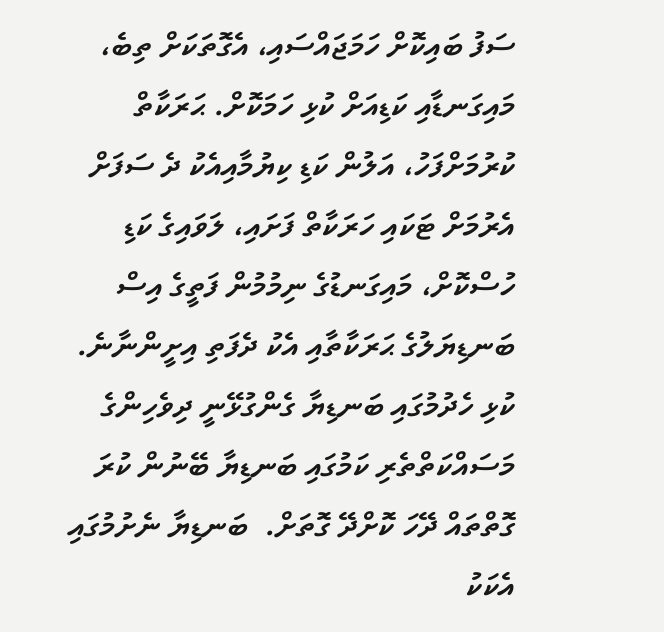ސަފު ބައިކޮށް ހަމަޖައްސައި، އެގޮތަކަށް ތިބެ، މައިގަނޑާއި ކަޑިއަށް ކުޅި ހަމަކޮށް. ޙަރަކާތް ކުރުމަށްފަހު، އަލުން ކަޑި ކިޔުމާއިއެކު ދެ ސަފަށް އެރުމަށް ޓަކައި ހަރަކާތް ފަށައި، ލަވައިގެ ކަޑި ހުސްކޮށް، މައިގަނޑުގެ ނިމުމުން ފަތީގެ އިސް ބަނޑިޔަލުގެ ޙަރަކާތާއި އެކު ދެފަތި އިށީންނާނެ.
ކުޅި ހެދުމުގައި ބަނޑިޔާ ގެންގުޅޭނީ ދިވެހިންގެ މަސައްކަތްތެރި ކަމުގައި ބަނޑިޔާ ބޭނުން ކުރަ ގޮތްތައް ދޭހަ ކޮށްދޭ ގޮތަށް.  ބަނޑިޔާ ނެށުމުގައި އެކަކު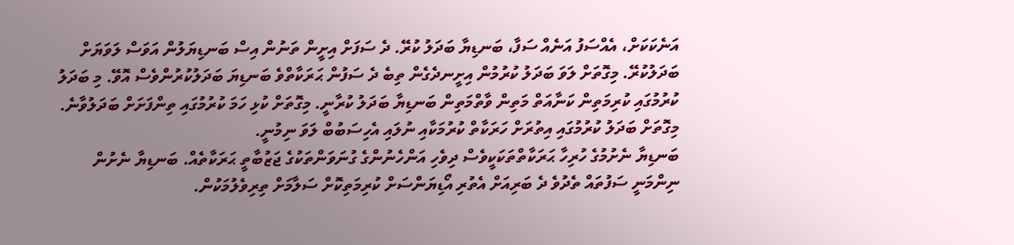އަނެކަކަށް، އެއްސަފު އަނެއް ސަފާ، ބަނޑިޔާ ބަދަލު ކުރޭ. ދެ ސަފަށް އިށީން ތަނުން އިސް ބަނޑިޔަލުން އަވަސް ލަވަޔަށް ބަދަލުކުރޭ. މިގޮތަށް ލަވަ ބަދަލު ކުރުމުން އިށީނދެގެން ތިބެ ދެ ސަފުން ޙަރަކާތްވެ ބަނޑިޔަ ބަދަލުކުރުންވެސް އޮވޭ. މި ބަދަލު ކުރުމުގައި ކުރިމަތިން ކަނާއަތް މަތިން ވާތްމަތިން ބަނޑިޔާ ބަދަލު ކުރާނީ. މިގޮތަށް ކުޅި ހަމަ ކުރުމުގައި ތިންފަށަށް ބަދަލުވާނެ. މިގޮތަށް ބަދަލު ކުރުމުގައި އިތުރަށް ހަރަކާތް ކުރުމަކާއި ނުލައި އެހިސަބުބް ލަވަ ނިމުނީ.
ބަނޑިޔާ ނެށުމުގެ ހުރިހާ ޙަރަކާތްތަކަކީވެސް ދިވެހި އަންހެނުންގެ ގުނަވަންތަކުގެ ޖަޒުބާތީ ޙަރަކާތެއް. ބަނޑިޔާ ނެށުން ނިންމަނީ ސަފުތައް ތެދުވެ ދެ ބަރިއަށް އެތުރި އޯޑިޔަންސަށް ކުރިމަތިކޮށް ސަލާމަށް ތިރިވެލުމަކުން.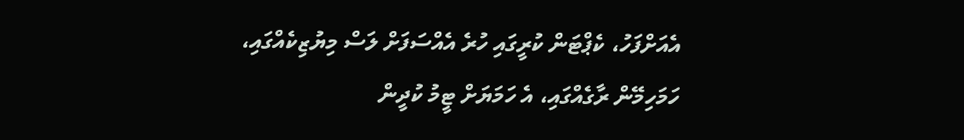އެއަށްފަހު، ކެޕްޓަން ކުރީގައި ހުރެ އެއްސަފަށް ލަސް މިޔުޒިކެއްގައި، ހަމަހިމޭން ރާގެއްގައި، އެ ހަމަޔަށް ޓީމު ކުދީން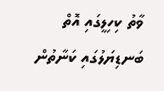ވާތު ކިހިލީގައި އޮތް ބަނޑިޔަލުގައި ކަނާތުން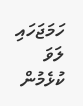ހަމަޖަހައި ލަވަ ކުޅެމުން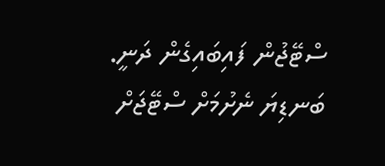ސްޓޭޖުން ފައިބައިގެން ދަނީ. ބަނޑިޔަ ނެށުމަށް ސްޓޭޖަށް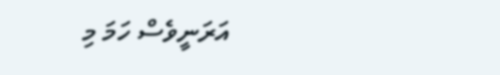އަރަނީވެސް ހަމަ މި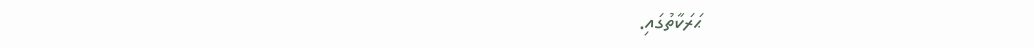ޙަރަކާތުގައި.